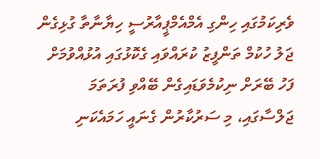ވެރިކަމުގައި ހިންގި އެމްއެމްޕީއާރުސީ ހިޔާނާތާ ގުޅިގެން ޖަލު ހުކުމް ތަންފީޒު ކުރައްވައި ގެކޮޅުގައި އުޅުއްވުމަށް ފަހު ބޭރަށް ނިކުމެވަޑައިގެން ބޭއްވި ފުރަތަމަ ޖަލްސާގައި، މި ސަރުކާރުން ގެނައީ ހަމައެކަނި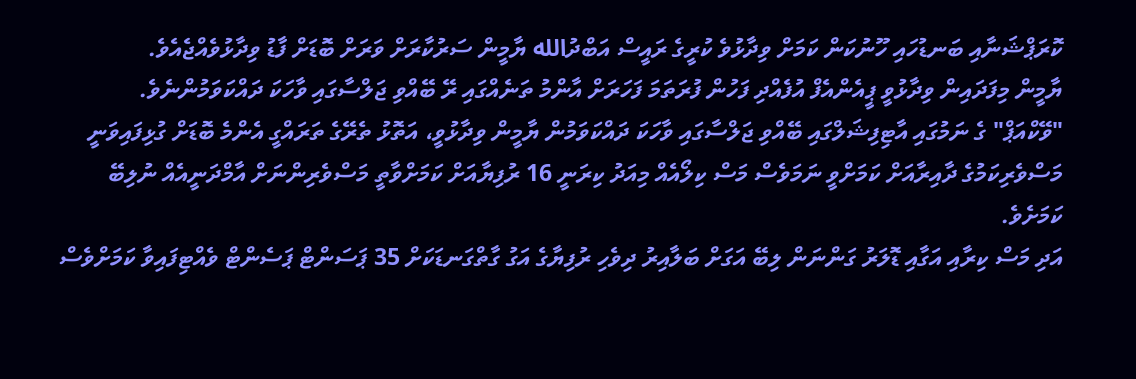ކޮރަޕްޝަނާއި ބަނޑުހައި ހޫނުކަން ކަމަށް ވިދާޅުވެ ކުރީގެ ރައީސް އަބްދުالله ޔާމީން ސަރުކާރަށް ވަރަށް ބޮޑަށް ފާޑު ވިދާޅުވެއްޖެއެވެ.
ޔާމީން މިފަދައިން ވިދާޅުވީ ޕީއެންއެފް އުފެއްދި ފަހުން ފުރަތަމަ ފަހަރަށް އާންމު ތަނެއްގައި ރޭ ބޭއްވި ޖަލްސާގައި ވާހަކަ ދައްކަވަމުންނެވެ.
"ވޭކްއަޕް" ގެ ނަމުގައި އާޓިފިޝަލްގައި ބޭއްވި ޖަލްސާގައި ވާހަކަ ދައްކަވަމުން ޔާމީން ވިދާޅުވީ، އަތޮޅު ތެރޭގެ ތަރައްގީ އެންމެ ބޮޑަށް ގުޅިފައިވަނީ މަސްވެރިކަމުގެ ދާއިރާއަށް ކަމަށްވީ ނަމަވެސް މަސް ކިލޯއެއް މިއަދު ކިރަނީ 16 ރުފިޔާއަށް ކަމަށްވާތީ މަސްވެރިންނަށް އާމްދަނީއެއް ނުލިބޭ ކަމަށެވެ.
އަދި މަސް ކިރާއި އަގާއި ޑޮލަރު ގަންނަން ލިބޭ އަގަށް ބަލާއިރު ދިވެހި ރުފިޔާގެ އަގު ގާތްގަނޑަކަށް 35 ޕަސަންޓް ޕަސެންޓް ވެއްޓިފައިވާ ކަމަށްވެސް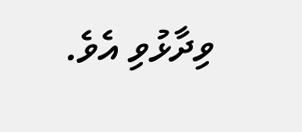ވިދާޅުވި އެވެ.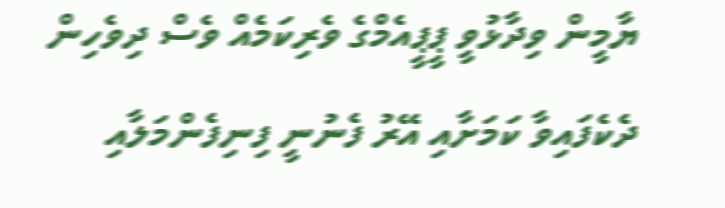ޔާމީން ވިދާޅުވީ ޕީޕީއެމްގެ ވެރިކަމެއް ވެސް ދިވެހިން ދެކެފައިވާ ކަމަށާއި އޭރު ފެނުނީ ފިނިފެންމަލާއި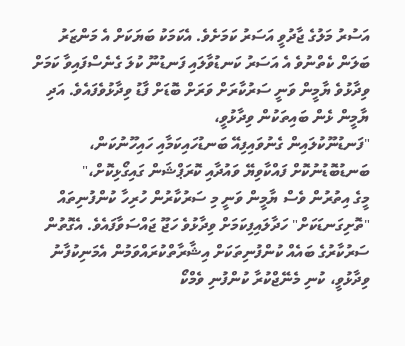އަސުރު މަލުގެ ޖާދުވީ އަސަރު ކަމަށެވެ. އެކަމަކު ބަޔަކަށް އެ މަންޒަރު ބަލަން ކެތްނުވެ އެ އަސަރު ކަނޑުވާލައި ފަނޑުނޫ ކުލަ ގެނެސްފައިވާ ކަމަށް ވިދާޅުވެ ޔާމީން ވަނީ ސަރުކާރަށް ވަރަށް ބޮޑަށް ފާޑު ވިދާޅުވެފައެވެ. އަދި ޔާމީން ޅެން ބައިތަކުން ވިދާޅުވީ،
"ފަނޑުނޫކުލައިން ގެނުވައިފިއޭ ބަނޑުހައިކަމާއި ހައިހޫނުކަން،
ބަނޑުބޮޑުނުކޮށް ފައްކާވިޔޭ ވައުދާއި ކޮރަޕްޝަން ގައިގޯޅިކޮށް،"
މީގެ އިތުރުން ވެސް ޔާމީން ވަނީ މި ސަރުކާރުން ހުރިހާ ކުންފުނިތައް "ތޮށިގަނޑަކަށް" ހަދާލައިފިކަމަށް ވިދާޅުވެ ހަޖޫ ޖައްސަވާފައެވެ. އެގޮތުން ސަރުކާރުގެ ބައެއް ކުންފުނިތަކަށް އިޝާރާތްކުރައްވަމުން އެމަނިކުފާނު ވިދާޅުވީ، ކުނި މެނޭޖްކުރާ ކުންފުނި ވެމްކޯ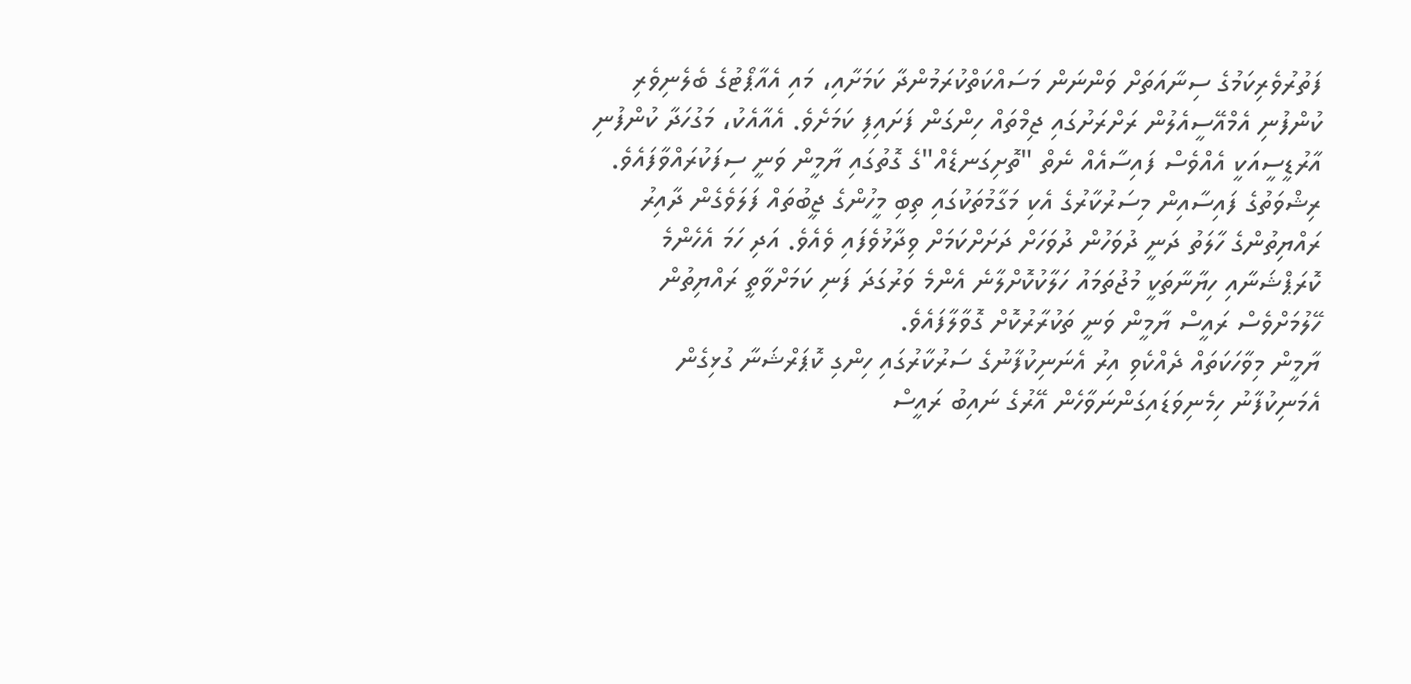ފަތުރުވެރިކަމުގެ ސިނާއަތަށް ވަންނަން މަސައްކަތްކުރަމުންދާ ކަމަށާއި، މައި އެއާޕޯޓުގެ ބެލެނިވެރި ކުންފުނި އެމްއޭސީއެލުން ރަށްރަށުގައި ޖިމްތައް ހިންގަން ފަށައިފި ކަމަށެވެ. އެއާއެކު، މަގުހަދާ ކުންފުނި އާރުޑީސީއަކީ އެއްވެސް ފައިސާއެއް ނެތް "ތޮށިގަނޑެއް"ގެ ގޮތުގައި ޔާމީން ވަނީ ސިފަކުރައްވާފައެވެ.
ރިޝްވަތުގެ ފައިސާއިން މިސަރުކާރުގެ އެކި މަގާމުތަކުގައި ތިބި މީހުންގެ ޖީބުތައް ފަލަވެގެން ދާއިރު ރައްޔިތުންގެ ހާލަތު ދަނީ ދުވަހުން ދުވަހަށް ދަށަށްކަމަށް ވިދާޅުވެފައި ވެއެވެ. އަދި ހަމަ އެހެންމެ ކޮރަޕްޝަނާއި ހިޔާނާތަކީ މުޖުތަމައު ހަލާކުކޮށްލާނެ އެންމެ ވަރުގަދަ ފަނި ކަމަށްވާތީ ރައްޔިތުން ހޭލުމަށްވެސް ރައީސް ޔާމީން ވަނީ ތަކުރާރުކޮށް ގޮވާލާފައެވެ.
ޔާމީން މިވާހަކަތައް ދެއްކެވި އިރު އެނަނިކުފާނުގެ ސަރުކާރުގައި ހިންގި ކޮޕަރްޝަނާ ގުޅިގެން އެމަނިކުފާނު ހިމެނިވަޑައިގަންނަވާހެން އޭރުގެ ނައިބު ރައީސް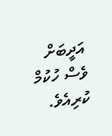އަދީބަށް ވެސް ހުކުމް ކުރިއެވެ.